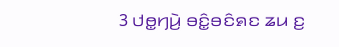3 ꤓꤥ꤭ꤚꤣꤧ꤬ ꤋꤢꤨ꤭ꤋꤢꤨꤎꤢ ꤘꤣ ꤢ꤬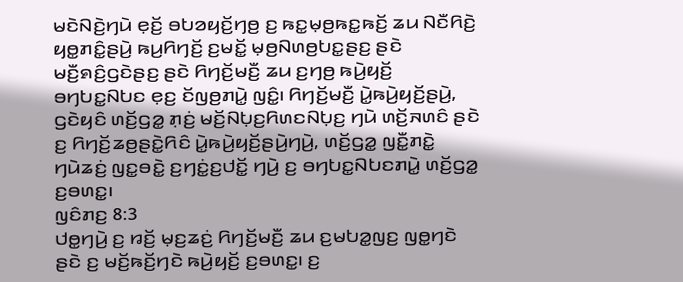ꤗꤢꤧꤡꤢꤧ꤬ꤚꤣꤧ ꤕ꤫ꤢꤩ꤬ ꤋꤝꤤꤟꤢꤩ꤬ꤚꤥ꤬ ꤢ꤬ ꤒꤢ꤭ꤗ꤫ꤥ꤬ꤒꤢ꤭ꤒꤢꤩ꤬ ꤘꤣ ꤡꤢꤪꤖꤢꤧ꤬ ꤟꤥ꤭ꤊꤢꤨ꤭ꤔꤣꤧ꤬ ꤒꤣ꤬ꤖꤚꤢꤩ꤬ ꤢ꤬ꤗꤢꤩ꤭ ꤗ꤫ꤥ꤬ꤡꤛꤥ꤬ꤝꤢ꤭ꤔꤢ꤬ ꤔꤢꤧ ꤗꤢꤪ꤬ꤎꤢꤨ꤬ꤞꤢꤧꤔꤢ꤬ ꤔꤢꤧ ꤖꤚꤢꤩ꤬ꤗꤢꤪ꤬ ꤘꤣ ꤢ꤬ꤚꤥ꤬ ꤒꤣꤧ꤬ꤟꤢꤩ꤬ ꤋꤚꤝꤢ꤭ꤡꤝꤢ ꤕ꤫ꤢ꤬ ꤢꤩꤜꤥ꤬ꤊꤣꤧ꤭ ꤜꤢꤨ꤭꤯ ꤖꤚꤢꤩ꤬ꤗꤢꤪ꤬ ꤣꤧ꤭ꤒꤣꤧ꤬ꤟꤢꤩ꤬ꤔꤣꤧ꤬, ꤞꤢꤧꤟꤢꤨ ꤛꤢꤩ꤬ꤞꤤ꤭ ꤊ꤫ꤢꤦ꤬ ꤗꤢꤩ꤬ꤡꤝ꤫ꤢ꤬ꤖꤛꤢꤡꤝ꤫ꤢ꤬ ꤚꤣꤧ ꤛꤢꤩ꤬ꤏꤛꤢꤨ ꤔꤢꤧ ꤢ꤬ ꤖꤚꤢꤩ꤬ꤘꤥ꤬ꤔꤢꤧ꤭ꤖꤢꤨ ꤣꤧ꤭ꤒꤣꤧ꤬ꤟꤢꤩ꤬ꤔꤣꤧ꤬ꤚꤣꤧ꤬, ꤛꤢꤩ꤬ꤞꤤ꤭ ꤜꤢꤪ꤭ꤊꤢꤧ꤭ ꤚꤣꤧꤘꤢꤦ꤬ ꤜꤢ꤭ꤋꤢꤧ꤭ ꤢ꤬ꤚꤢꤦ꤭ꤢ꤬ꤓꤢꤩ꤭ ꤚꤣꤧ꤬ ꤢ꤬ ꤋꤚꤝꤢ꤭ꤡꤝꤢꤊꤣꤧ꤭ ꤛꤢꤩ꤬ꤞꤤ꤭ ꤢ꤬ꤋꤛꤢ꤭꤯
ꤜꤢꤨꤊꤢ꤬ 8:3
ꤓꤥ꤭ꤚꤣꤧ꤬ ꤢ꤬ ꤙꤢꤩ꤬ ꤗ꤫ꤢ꤬ꤘꤢꤦ꤬ ꤖꤚꤢꤩ꤬ꤗꤢꤪ꤬ ꤘꤣ ꤢ꤬ꤗꤝꤤ꤭ꤜꤢ꤬ ꤜꤥ꤭ꤚꤢꤧ ꤔꤢꤧ ꤢ꤬ ꤗꤢꤩ꤬ꤒꤢꤩ꤬ꤚꤢꤧ ꤒꤣꤧ꤬ꤟꤢꤩ꤬ ꤢ꤬ꤋꤛꤢ꤭꤯ ꤢ꤬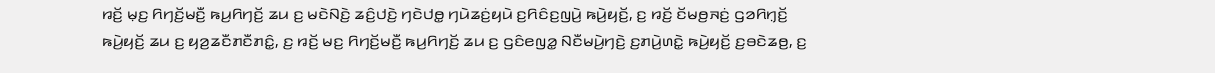ꤙꤢꤩ꤬ ꤗ꤫ꤢ꤬ ꤖꤚꤢꤩ꤬ꤗꤢꤪ꤬ ꤒꤣ꤬ꤖꤚꤢꤩ꤬ ꤘꤣ ꤢ꤬ ꤗꤢꤧꤡꤢꤧ꤬ ꤘꤢꤨ꤬ꤓꤢꤧ꤬ ꤚꤢꤧꤓꤥ꤭ ꤚꤣꤧꤘꤢꤦ꤬ꤟꤣꤧ ꤢ꤬ꤖꤢꤨꤢ꤬ꤜꤣꤧ꤬ ꤒꤣꤧ꤬ꤟꤢꤩ꤬, ꤢ꤬ ꤙꤢꤩ꤬ ꤢꤩꤗꤥ꤬ꤏꤢꤦ꤬ ꤞꤤꤖꤚ꤫ꤢꤩ꤬ ꤒꤣꤧ꤬ꤟꤢꤩ꤬ ꤘꤣ ꤢ꤬ ꤟꤤ꤬ꤘꤢꤪꤊꤢꤪꤊꤢꤨ꤭, ꤢ꤬ ꤙꤢꤩ꤬ ꤗꤢ꤬ ꤖꤚꤢꤩ꤬ꤗꤢꤪ꤬ ꤒꤣ꤬ꤖꤚꤢꤩ꤬ ꤘꤣ ꤢ꤬ ꤞꤢꤨꤕꤜꤤ꤭ ꤡꤢꤪꤗꤣꤧ꤬ꤚꤢꤧ꤬ ꤢ꤬ꤊꤣꤧ꤬ꤛꤢꤧ꤭ ꤒꤣꤧ꤬ꤟꤢꤩ꤬ ꤢ꤬ꤋꤢꤧꤘꤥ꤬, ꤢ꤬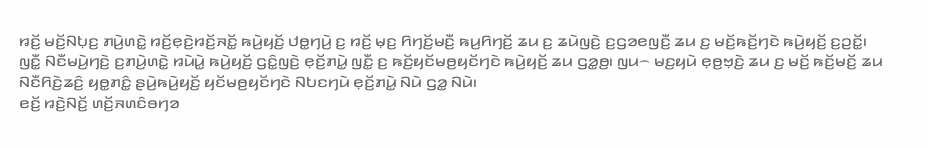ꤙꤢꤩ꤬ ꤗꤢꤩ꤬ꤡꤝ꤫ꤢ꤬ ꤊꤣꤧ꤬ꤛꤢꤧ꤭ ꤙꤢꤩ꤬ꤕ꤫ꤢꤧ꤬ꤙꤢꤩ꤬ꤏꤢꤩ꤭ ꤒꤣꤧ꤬ꤟꤢꤩ꤬ ꤓꤥ꤭ꤚꤣꤧ꤬ ꤢ꤬ ꤙꤢꤩ꤬ ꤗ꤫ꤢ꤬ ꤖꤚꤢꤩ꤬ꤗꤢꤪ꤬ ꤒꤣ꤬ꤖꤚꤢꤩ꤬ ꤘꤣ ꤢ꤬ ꤘꤣꤧꤜꤢꤧ꤬ ꤢ꤬ꤞꤤꤕꤜꤢꤪ꤬ ꤘꤣ ꤢ꤬ ꤗꤢꤩ꤬ꤒꤢꤩ꤬ꤚꤢꤧ ꤒꤣꤧ꤬ꤟꤢꤩ꤬ ꤢ꤬ꤑꤢꤩ꤭꤯
ꤜꤢꤪ꤭ ꤡꤢꤪꤗꤣꤧ꤬ꤚꤢꤧ꤬ ꤢ꤬ꤊꤣꤧ꤬ꤛꤢꤧ꤭ ꤙꤣꤧꤣꤧ꤭ ꤒꤣꤧ꤬ꤟꤢꤩ꤬ ꤞꤢꤨ꤭ꤜꤢꤧ꤬ ꤕ꤫ꤢꤩ꤬ꤊꤣꤧ꤭ ꤜꤢꤪ꤭ ꤢ꤬ ꤒꤢꤩ꤬ꤟꤢꤩꤗꤥ꤬ꤟꤢꤩꤚꤢꤧ ꤒꤣꤧ꤬ꤟꤢꤩ꤬ ꤘꤣ ꤞꤤ꤭ꤥ꤬꤯ ꤜꤣ꤮ ꤗꤢ꤬ꤟꤣꤧ ꤕ꤫ꤥ꤬ꤠ꤫ꤢꤧ꤬ ꤘꤣ ꤢ꤬ ꤗꤢꤩ꤬ ꤒꤢꤩ꤬ꤗꤢꤩ꤬ ꤘꤣ ꤡꤢꤪꤖꤢꤧ꤬ꤘꤢꤨ꤬ ꤟꤥ꤭ꤊꤢꤨ꤭ ꤔꤣꤧ꤬ꤒꤣꤧ꤬ꤟꤢꤩ꤬ ꤟꤢꤩꤗꤥ꤬ꤟꤢꤩꤚꤢꤧ ꤡꤝꤢꤚꤣꤧ ꤕ꤫ꤢꤩ꤬ꤊꤣꤧ꤭ ꤡꤣꤧ ꤞꤤ꤭ ꤡꤣꤧ꤯
ꤕꤢꤩ꤬ ꤙꤢꤧ꤬ꤡꤢꤩ꤬ ꤛꤢꤩ꤬ꤏꤛꤢꤨꤋꤚꤤ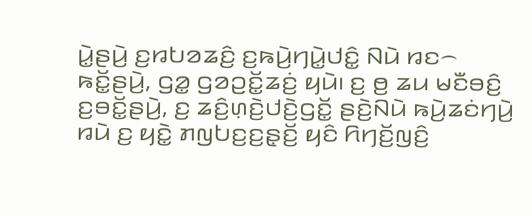ꤣꤧ꤭ꤔꤣꤧ꤬ ꤢ꤬ꤙꤝꤤꤘꤢꤨ꤬ ꤢ꤬ꤒꤣꤧ꤬ꤚꤣꤧ꤭ꤓꤢꤨ꤭ ꤡꤣꤧ ꤙꤢ꤮ ꤒꤢꤩ꤭ꤔꤣꤧ꤬, ꤞꤤ꤭ ꤞꤤꤑꤢꤩ꤭ꤘꤢꤦ꤬ ꤟꤣꤧ꤯ ꤢ꤬ ꤥ꤬ ꤘꤣ ꤗꤢꤪꤋꤢꤨ꤬ ꤢ꤬ꤋꤢꤩ꤭ꤔꤣꤧ꤬, ꤢ꤬ ꤘꤢꤨ꤬ꤛ꤫ꤢꤧ꤬ꤓꤢꤧ꤬ꤞꤢꤩ꤭ ꤔꤢꤧ꤬ꤡꤣꤧ ꤒꤣꤧ꤬ꤘꤢꤦꤚꤣꤧ꤬ ꤙꤣꤧ ꤢ꤬ ꤟꤢꤧ꤭ ꤊꤜꤝꤢ꤬ꤢ꤬ꤔ꤫ꤢꤩ꤬ ꤟꤢꤨ ꤖꤚꤢꤩ꤬ꤜꤢꤨ꤬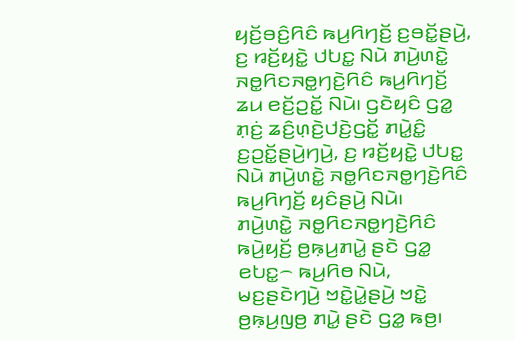ꤟꤢꤩ꤬ꤋꤢꤨ꤬ꤖꤢꤨ ꤒꤣ꤬ꤖꤚꤢꤩ꤬ ꤢ꤬ꤋꤢꤩ꤭ꤔꤣꤧ꤬, ꤢ꤬ ꤙꤢꤩ꤬ꤟꤢꤧ꤭ ꤓꤝꤢ꤭ ꤡꤣꤧ ꤊꤣꤧ꤬ꤛꤢꤧ꤭ ꤏꤥ꤭ꤖꤢꤏꤥ꤭ꤚꤢꤧ꤬ꤖꤢꤨ ꤒꤣ꤬ꤖꤚꤢꤩ꤬ ꤘꤣ ꤕꤢꤩ꤬ꤑꤢꤩ꤭ ꤡꤣꤧ꤯ ꤞꤢꤧꤟꤢꤨ ꤞꤤ꤭ ꤊ꤫ꤢꤦ꤬ ꤘꤢꤨ꤬ꤛ꤫ꤢꤧ꤬ꤓꤢꤧ꤬ꤞꤢꤩ꤭ ꤊꤣꤧ꤭ꤢꤨ꤭ ꤢ꤬ꤑꤢꤩ꤭ꤔꤣꤧ꤬ꤚꤣꤧ꤬, ꤢ꤬ ꤙꤢꤩ꤬ꤟꤢꤧ꤭ ꤓꤝꤢ꤭ ꤡꤣꤧ ꤊꤣꤧ꤬ꤛꤢꤧ꤭ ꤏꤥ꤭ꤖꤢꤏꤥ꤭ꤚꤢꤧ꤬ꤖꤢꤨ ꤒꤣ꤬ꤖꤚꤢꤩ꤬ ꤟꤢꤨꤔꤣꤧ꤬ ꤡꤣꤧ꤯
ꤊꤣꤧ꤬ꤛꤢꤧ꤭ ꤏꤥ꤭ꤖꤢꤏꤥ꤭ꤚꤢꤧ꤬ꤖꤢꤨ ꤒꤣꤧ꤬ꤟꤢꤩ꤬ ꤥ꤬ꤒ꤫ꤣ꤬ꤊꤣꤧ꤭ ꤔꤢꤧ ꤞꤤ꤭ ꤕꤝꤢ꤭꤮ ꤒꤣ꤬ꤖꤥ ꤡꤣꤧ, ꤗꤢ꤬ꤔꤢꤧꤚꤣꤧ꤬ ꤠꤢꤧ꤭ꤣꤧ꤭ꤔꤣꤧ꤬ ꤠꤢꤧ꤭ ꤥ꤬ꤒ꤫ꤣ꤬ꤜꤥ꤬ ꤊꤣꤧ꤭ ꤔꤢꤧ ꤞꤤ꤭ ꤒꤥ꤬꤯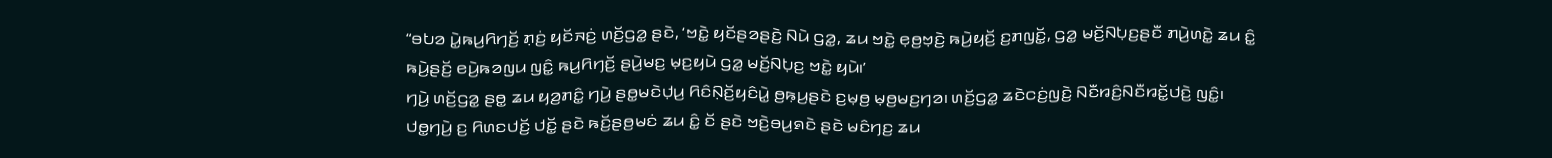“ꤋꤝꤤ ꤣꤧ꤭ꤒꤣ꤬ꤖꤚꤢꤩ꤬ ꤊ꤫ꤢꤦ꤬ ꤟꤢꤩꤏꤢꤦ꤬ ꤛꤢꤩ꤬ꤞꤤ꤭ ꤔꤢꤧ, ‘ꤠꤢꤧ꤭ ꤟꤢꤩꤔꤤꤔꤢꤧ꤬ ꤡꤣꤧ ꤞꤤ꤭, ꤘꤣ ꤠꤢꤧ꤭ ꤕ꤫ꤥ꤬ꤠ꤫ꤢꤧ꤬ ꤒꤣꤧ꤬ꤟꤢꤩ꤬ ꤢ꤬ꤊꤜꤢꤩ꤭, ꤞꤤ꤭ ꤗꤢꤩ꤬ꤡꤝ꤫ꤢ꤬ꤔꤢꤪ ꤊꤣꤧ꤬ꤛꤢꤧ꤭ ꤘꤣ ꤢꤨ꤭ ꤒꤣꤧ꤬ꤔꤢꤩ꤬ ꤕꤣꤧ꤬ꤒꤤꤜꤣ ꤜꤢꤨ꤭ ꤒꤣ꤬ꤖꤚꤢꤩ꤬ ꤔꤣꤧ꤬ꤗꤢ꤬ ꤗ꤫ꤢ꤬ꤟꤣꤧ ꤞꤤ꤭ ꤗꤢꤩ꤬ꤡꤝ꤫ꤢ꤬ ꤠꤢꤧ꤭ ꤟꤣꤧ꤯’
ꤚꤣꤧ꤬ ꤛꤢꤩ꤬ꤞꤤ꤭ ꤔꤥ꤭ ꤘꤣ ꤟꤤ꤬ꤊꤢꤨ꤭ ꤚꤣꤧ꤬ ꤔꤥ꤭ꤗꤢꤧꤓ꤫ꤣ꤬ ꤖꤢꤨꤡ꤫ꤢꤩ꤬ꤟꤢꤨꤣꤧ꤭ ꤥ꤬ꤒ꤫ꤣ꤬ꤔꤢꤧ ꤢ꤬ꤗ꤫ꤥ꤬ ꤗ꤫ꤥ꤬ꤗꤢ꤬ꤚꤤ꤯ ꤛꤢꤩ꤬ꤞꤤ꤭ ꤘꤢꤧꤍꤢꤦ꤬ꤜꤢꤧ꤬ ꤡꤢꤪꤙꤢꤨ꤬ꤡꤢꤪꤙꤢꤩ꤭ꤓꤢꤧ꤬ ꤜꤢꤨ꤭꤯ ꤓꤥ꤭ꤚꤣꤧ꤬ ꤢ꤬ ꤖꤛꤢꤓꤢꤩ꤬ ꤓꤢꤩ꤭ ꤔꤢꤧ ꤒꤢꤩ꤬ꤔꤥ꤬ꤗꤢꤦ ꤘꤣ ꤢꤨ꤭ ꤢꤩ ꤔꤢꤧ ꤠꤢꤧ꤬ꤋꤣ꤬ꤎꤢꤧ ꤔꤢꤧ ꤗꤢꤨꤚꤢ꤬ ꤘꤣ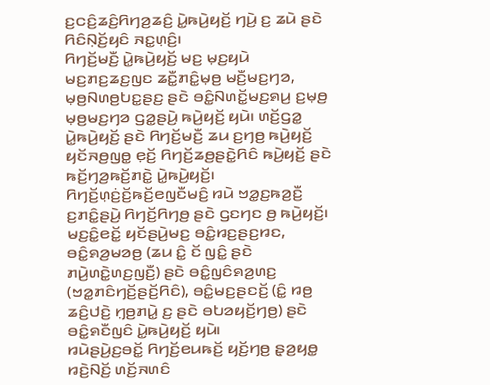ꤢ꤬ꤍꤢꤨ꤬ꤘꤢꤨ꤬ꤖꤚꤤ꤬ꤘꤢꤨ꤬ ꤣꤧ꤭ꤒꤣꤧ꤬ꤟꤢꤩ꤬ ꤚꤣꤧ꤬ ꤢ꤬ ꤘꤣꤧ ꤔꤢꤧ ꤖꤢꤨꤡ꤫ꤢꤩ꤬ꤟꤢꤨ ꤏꤢ꤭ꤛ꤫ꤢꤨ꤬꤯
ꤖꤚꤢꤩ꤬ꤗꤢꤪ꤬ ꤣꤧ꤭ꤒꤣꤧ꤬ꤟꤢꤩ꤬ ꤗꤢ꤬ ꤗ꤫ꤢ꤬ꤟꤣꤧ ꤗꤢ꤬ꤊꤢ꤬ꤘꤢ꤬ꤜꤢ ꤘꤢꤪ꤭ꤊꤢꤨ꤭ꤗ꤫ꤥ꤬ ꤗꤢꤪ꤬ꤗꤢ꤬ꤚꤤ, ꤗ꤫ꤥ꤬ꤡꤛꤥ꤬ꤝꤢ꤭ꤔꤢ꤬ ꤔꤢꤧ ꤋꤢꤨ꤭ꤡꤛꤢꤩ꤭ꤗꤢ꤬ꤎꤣ꤬ ꤢ꤬ꤗ꤫ꤥ꤬ ꤗ꤫ꤥ꤬ꤗꤢ꤬ꤚꤤ ꤞꤤ꤭ꤔꤣꤧ꤬ ꤒꤣꤧ꤬ꤟꤢꤩ꤬ ꤟꤣꤧ꤯ ꤛꤢꤩ꤬ꤞꤤ꤭ ꤣꤧ꤭ꤒꤣꤧ꤬ꤟꤢꤩ꤬ ꤔꤢꤧ ꤖꤚꤢꤩ꤬ꤗꤢꤪ꤬ ꤘꤣ ꤢ꤬ꤚꤥ꤬ ꤒꤣꤧ꤬ꤟꤢꤩ꤬ ꤟꤢꤩꤏꤥ꤬ꤜꤥ꤭ ꤕ꤫ꤢꤩ꤬ ꤖꤚꤢꤩ꤬ꤘꤥ꤬ꤔꤢꤧ꤭ꤖꤢꤨ ꤒꤣꤧ꤬ꤟꤢꤩ꤬ ꤔꤢꤧ ꤒꤢꤩ꤬ꤚꤤ꤬ꤒꤢꤩ꤬ꤊꤢꤧ꤭ ꤣꤧ꤭ꤒꤣꤧ꤬ꤟꤢꤩ꤬꤯
ꤖꤚꤢꤩ꤬ꤛ꤫ꤢꤦ꤬ꤢꤩ꤬ꤒꤢꤩ꤬ꤕꤜꤢꤪꤗꤢꤨ꤬ ꤙꤣꤧ ꤠꤤ꤭ꤢ꤬ꤒꤤ꤬ꤢꤪ꤬ ꤢ꤬ꤊꤢꤨ꤭ꤔꤣꤧ꤬ ꤖꤚꤢꤩ꤬ꤖꤚꤥ꤬ ꤔꤢꤧ ꤞꤢꤚꤢ ꤥ꤬ ꤒꤣꤧ꤬ꤟꤢꤩ꤬꤯ ꤗꤢ꤬ꤢꤨ꤭ꤕꤢꤩ꤭ ꤟꤢꤩꤔꤣꤧ꤬ꤗꤢ꤬ ꤋꤢꤨ꤭ꤙꤢ꤬ꤔꤢ꤬ꤙꤢ, ꤋꤢꤨ꤭ꤎꤤ꤬ꤗꤤꤥ꤬ (ꤘꤣ ꤢꤨ꤭ ꤢꤩ ꤜꤢꤨ꤭ ꤔꤢꤧ ꤊꤣꤧ꤬ꤛꤢꤧ꤭ꤛꤢ꤬ꤜꤢꤪ꤬) ꤔꤢꤧ ꤋꤢꤨ꤭ꤜꤢꤨꤎꤤ꤬ꤛꤢ꤬ (ꤠꤤ꤭ꤊꤢꤨꤚꤢꤩ꤬ꤔꤢꤩ꤬ꤖꤢꤨ), ꤋꤢꤨ꤭ꤗꤢ꤬ꤔꤢꤢꤩ꤬ (ꤢꤨ꤭ ꤙꤥ꤬ ꤘꤢꤨ꤬ꤓꤢꤧ꤬ ꤚ꤫ꤥ꤬ꤊꤣꤧ꤭ ꤢ꤬ ꤔꤢꤧ ꤋꤝꤤꤟꤢꤩ꤬ꤚꤥ꤬) ꤔꤢꤧ ꤋꤢꤨ꤭ꤎꤢꤪꤜꤢꤨ ꤣꤧ꤭ꤒꤣꤧ꤬ꤟꤢꤩ꤬ ꤟꤣꤧ꤯
ꤙꤣꤧꤔꤣꤧ꤬ꤢ꤬ꤋꤢꤩ꤭ ꤖꤚꤢꤩ꤬ꤕꤣꤒꤢꤩ꤬ ꤟꤢꤩ꤬ꤚꤥ꤬ ꤔ꤫ꤤ꤬ꤟꤥ꤭ ꤙꤢꤧ꤬ꤡꤢꤩ꤬ ꤛꤢꤩ꤬ꤏꤛꤢꤨ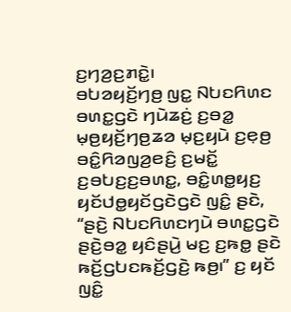ꤢ꤬ꤚꤤ꤬ꤢ꤬ꤊꤢꤧ꤭꤯
ꤋꤝꤤꤟꤢꤩ꤬ꤚꤥ꤬ ꤜꤢ꤭ ꤡꤝꤢꤖꤛꤢ ꤋꤛꤢ꤭ꤞꤢꤧ ꤚꤣꤧꤘꤢꤦ꤬ ꤢ꤬ꤋꤤ꤭ ꤗ꤫ꤥ꤬ꤟꤢꤩ꤬ꤚꤥ꤬ꤘꤤ ꤗ꤫ꤢ꤬ꤟꤣꤧ ꤢ꤬ꤕ꤫ꤥ꤬ ꤋꤢꤨ꤭ꤖꤤꤜꤤ꤬ꤕꤢꤨ꤬ ꤢ꤬ꤗꤢꤩ꤭ ꤢ꤬ꤋꤝꤢ꤬ꤢ꤬ꤋꤛꤢ꤭, ꤋꤢꤨ꤭ꤛꤥ꤭ꤟꤢ꤬ ꤟꤢꤩꤓꤥ꤭ꤟꤢꤩꤞꤢꤧꤞꤢꤧ ꤜꤢꤨ꤭ ꤔꤢꤧ, “ꤔꤢꤧ꤬ ꤡꤝꤢꤖꤛꤢꤚꤣꤧ ꤋꤛꤢ꤭ꤞꤢꤧ ꤔꤢꤧ꤬ꤋꤤ꤭ ꤟꤢꤨꤔꤣꤧ꤬ ꤗꤢ꤬ ꤢ꤬ꤒꤥ꤭ ꤔꤢꤧ ꤒꤢꤩ꤬ꤞꤝꤢꤒꤢꤩ꤬ꤞꤢꤧ꤬ ꤒꤥ꤬꤯” ꤢ꤬ ꤟꤢꤩ ꤜꤢꤨ꤭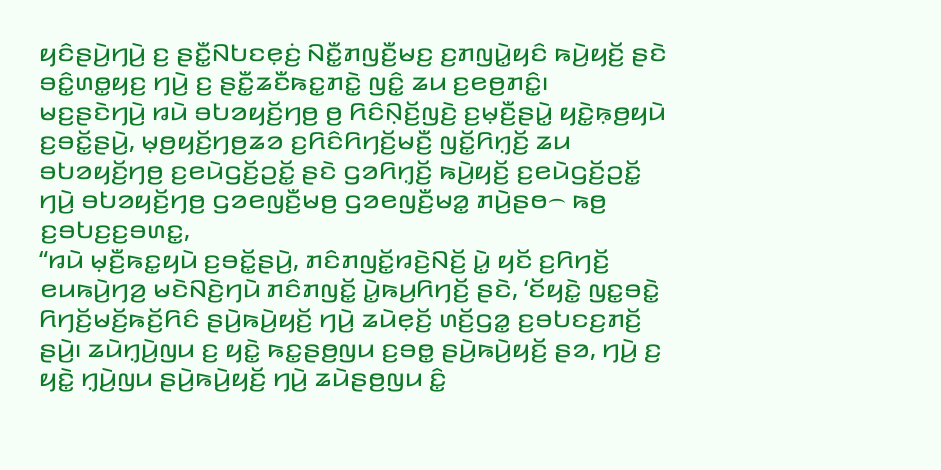ꤟꤢꤨꤔꤣꤧ꤬ꤚꤣꤧ꤬ ꤢ꤬ ꤔꤢꤪ꤭ꤡꤝꤢꤕ꤫ꤢꤦ꤬ ꤡꤢꤪ꤭ꤊꤜꤢꤪ꤬ꤗꤢ꤬ ꤢ꤬ꤊꤜꤣꤧ꤭ꤟꤢꤨ ꤒꤣꤧ꤬ꤟꤢꤩ꤬ ꤔꤢꤧ ꤋꤢꤨ꤭ꤛꤥ꤭ꤟꤢ꤬ ꤚꤣꤧ꤬ ꤢ꤬ ꤔꤢꤪ꤭ꤘꤢꤪꤒꤢ꤭ꤊꤢꤧ꤭ ꤜꤢꤨ꤭ ꤘꤣ ꤢ꤬ꤕꤥ꤬ꤊꤢꤨ꤭꤯
ꤗꤢ꤬ꤔꤢꤧꤚꤣꤧ꤬ ꤙꤣꤧ ꤋꤝꤤꤟꤢꤩ꤬ꤚꤥ꤬ ꤥ꤬ ꤖꤢꤨꤡ꤫ꤢꤩ꤬ꤜꤢꤧ꤬ ꤢ꤬ꤗ꤫ꤢꤪ꤬ꤔꤣꤧ꤭ ꤟꤢꤧ꤭ꤒ꤫ꤥ꤬ꤟꤣꤧ ꤢ꤬ꤋꤢꤩ꤭ꤔꤣꤧ꤬, ꤗ꤫ꤥ꤬ꤟꤢꤩ꤬ꤚꤥ꤬ꤘꤤ ꤢ꤬ꤖꤢꤨꤖꤚꤢꤩ꤬ꤗꤢꤪ꤬ ꤜꤢꤩ꤭ꤖꤚ꤫ꤢꤩ꤬ ꤘꤣ ꤋꤝꤤꤟꤢꤩ꤬ꤚꤥ꤬ ꤢ꤬ꤕꤣꤧꤞꤢꤩ꤬ꤑꤢꤩ꤭ ꤔꤢꤧ ꤞꤤꤖꤚ꤫ꤢꤩ꤬ ꤒꤣꤧ꤬ꤟꤢꤩ꤬ ꤢ꤬ꤕꤣꤧꤞꤢꤩ꤬ꤑꤢꤩ꤭ ꤚꤣꤧ꤬ ꤋꤝꤤꤟꤢꤩ꤬ꤚꤥ꤬ ꤞꤤꤕꤜꤢꤪ꤬ꤗꤥ꤬ ꤞꤤꤕꤜꤢꤪ꤬ꤗꤤ꤭ ꤊꤣꤧ꤬ꤔꤥ꤮ ꤒꤥ꤬ ꤢ꤬ꤋꤝꤢ꤬ꤢ꤬ꤋꤛꤢ꤭,
“ꤙꤣꤧ ꤗ꤫ꤢꤪ꤬ꤒꤢ꤭ꤟꤣꤧ ꤢ꤬ꤋꤢꤩ꤭ꤔꤣꤧ꤬, ꤊꤢꤨꤊꤜꤢꤩ꤭ꤙꤢꤧ꤬ꤡꤢꤩ꤬ ꤣꤧ꤭ ꤟꤢꤩ ꤢ꤬ꤖꤚꤢꤩ꤬ ꤕꤣꤒꤣꤧ꤬ꤚꤤ꤬ ꤗꤢꤧꤡꤢꤧ꤬ꤚꤣꤧ ꤊꤢꤨꤊꤜꤢꤩ꤭ ꤣꤧ꤭ꤒꤣ꤬ꤖꤚꤢꤩ꤬ ꤔꤢꤧ, ‘ꤢꤩꤟꤢꤧ꤭ ꤜꤢ꤭ꤋꤢꤧ꤭ ꤖꤚꤢꤩ꤬ꤗꤢꤩ꤬ꤒꤢꤩ꤬ꤖꤢꤨ ꤔꤣꤧ꤬ꤒꤣꤧ꤬ꤟꤢꤩ꤬ ꤚꤣꤧ꤬ ꤘꤣꤧꤕ꤫ꤢꤩ꤬ ꤛꤢꤩ꤬ꤞꤤ꤭ ꤢ꤬ꤋꤝꤢꤢ꤬ꤊꤢꤩ꤬ ꤔꤣꤧ꤬꤯ ꤘꤣꤧꤚ꤫ꤣꤧ꤬ꤜꤣ ꤢ꤬ ꤟꤢꤧ꤭ ꤒꤢ꤭ꤔꤥ꤬ꤜꤣ ꤢ꤬ꤋꤥ꤭ ꤔꤣꤧ꤬ꤒꤣꤧ꤬ꤟꤢꤩ꤬ ꤔꤤ, ꤚꤣꤧ꤬ ꤢ꤬ ꤟꤢꤧ꤭ ꤚ꤫ꤣꤧ꤬ꤜꤣ ꤔꤣꤧ꤬ꤒꤣꤧ꤬ꤟꤢꤩ꤬ ꤚꤣꤧ꤬ ꤘꤣꤧꤔꤥ꤬ꤜꤣ ꤢꤨ꤭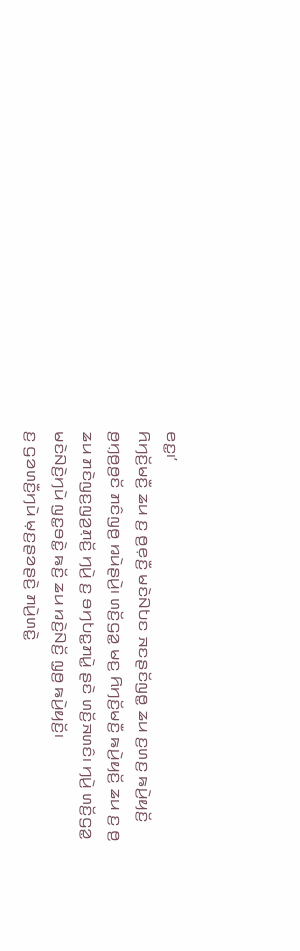ꤕꤢ꤭꤯’
ꤖꤚꤢꤩ꤬ꤗꤢꤪ꤬ ꤘꤣ ꤢ꤬ ꤥ꤬ꤕ꤫ꤢꤪ꤬ ꤗꤢꤧꤡꤝꤢ ꤏꤢꤔꤢꤩꤜꤥ꤭ ꤘꤣ ꤢ꤬ꤛꤢ꤬ ꤒꤣꤧ꤬ꤟꤢꤩ꤬ ꤥ꤬ꤚ꤫ꤥ꤬ꤥ꤬ꤢꤩ ꤊꤢꤨꤜꤥ꤬ ꤙꤣꤧꤔꤣꤧ꤬꤯ ꤛꤢꤩ꤬ꤞꤤ꤭ ꤗꤢ꤬ ꤖꤚꤢꤩ꤬ꤗꤢꤪ꤬ ꤒꤣꤧ꤬ꤟꤢꤩ꤬ ꤘꤣ ꤢ꤬ ꤥ꤬ ꤘꤣ ꤊꤢꤧꤜꤢ꤬ꤜꤤ꤬ꤊ꤫ꤢꤩ꤬ ꤚꤣꤧ꤬ ꤢ꤬ ꤋꤚꤝꤢ꤭ꤊꤣꤧ꤭ ꤔꤢꤧ ꤛꤢꤩ꤬ꤏꤛꤢꤨ꤯ ꤚꤣꤧ꤬ ꤛꤢꤩ꤬ꤞꤤ꤭ ꤗꤢꤧꤡꤢꤧ꤬ꤚꤣꤧ ꤜꤢ꤭ꤋꤢꤧ꤭ ꤒꤢꤩ꤬ ꤘꤣ ꤙꤢꤧ꤬ꤡꤢꤩ꤬ ꤜ꤫ꤥ꤬ ꤒꤣꤧ꤬ꤟꤢꤩ꤬꤯
ꤢ꤬ ꤞꤤꤛꤢꤪ꤬ꤚꤣꤧ ꤗ꤫ꤢ꤬ꤔꤤꤔꤢꤧ꤬ ꤊꤣꤧ꤬ꤛꤢꤧ꤭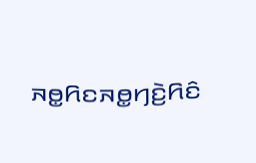ꤏꤥ꤭ꤖꤢꤏꤥ꤭ꤚꤢꤧ꤬ꤖꤢꤨ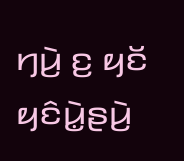ꤚꤣꤧ꤬ ꤢ꤬ ꤟꤢꤩ ꤟꤢꤨꤣꤧ꤭ꤔꤣꤧ꤬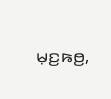ꤗ꤫ꤢ꤬ꤒꤥ꤬,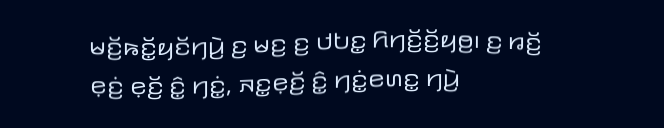ꤗꤢꤩ꤬ꤒꤢꤩ꤭ꤟꤢꤩꤚꤣꤧ꤬ ꤢ꤬ ꤗꤢ꤬ ꤢ꤬ ꤓꤝꤢ꤭ ꤖꤚꤢꤩ꤬ꤢꤩ꤬ꤟꤥ꤬꤯ ꤢ꤬ ꤙꤢꤩ꤬ ꤕ꤫ꤢꤦ꤬ ꤕ꤫ꤢꤩ꤬ ꤢꤨ꤭ ꤚꤢꤦ꤭, ꤏꤢ꤭ꤕ꤫ꤢꤩ꤬ ꤢꤨ꤭ ꤚꤢꤦ꤭ꤕꤛꤢ꤭ ꤚꤣꤧ꤬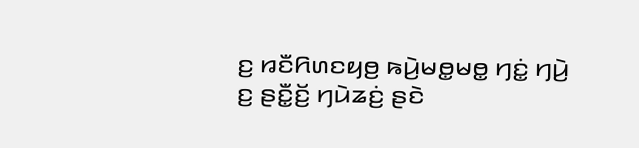ꤢ꤬ ꤙꤢꤪꤖꤛꤢꤟꤥ꤬ ꤒꤣꤧ꤬ꤗꤥ꤭ꤗꤥ꤭ ꤚꤢꤦ꤭ ꤚꤣꤧ꤬ ꤢ꤬ ꤔꤢꤪ꤭ꤢꤩ꤬ ꤚꤣꤧꤘꤢꤦ꤬ ꤔꤢꤧ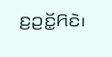ꤢ꤬ꤑꤢꤩ꤭ꤖꤢꤧ꤯